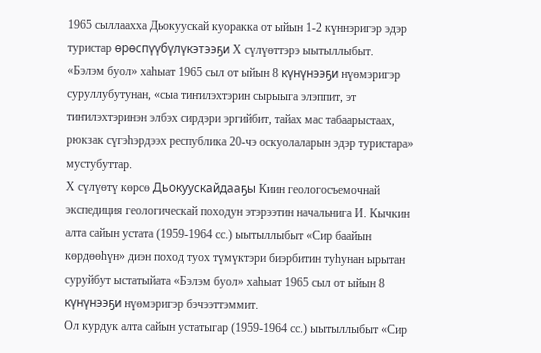1965 сыллаахха Дьокуускай куоракка от ыйын 1-2 күннэригэр эдэр туристар өрөспүүбүлүкэтээҕи Х сүлүөттэрэ ыытыллыбыт.
«Бэлэм буол» хаһыат 1965 сыл от ыйын 8 күнүнээҕи нүөмэригэр суруллубутунан, «сыа тиҥилэхтэрин сырыыга элэппит, эт тиҥилэхтэринэн элбэх сирдэри эргийбит, тайах мас табаарыстаах, рюкзак сүгэһэрдээх республика 20-чэ оскуолаларын эдэр туристара» мустубуттар.
Х сүлүөтү көрсө Дьокуускайдааҕы Киин геологосъемочнай экспедиция геологическай походун этэрээтин начальнига И. Кычкин алта сайын устата (1959-1964 сс.) ыытыллыбыт «Сир баайын көрдөөһүн» диэн поход туох түмүктэри биэрбитин туһунан ырытан суруйбут ыстатыйата «Бэлэм буол» хаһыат 1965 сыл от ыйын 8 күнүнээҕи нүөмэригэр бэчээттэммит.
Ол курдук алта сайын устатыгар (1959-1964 сс.) ыытыллыбыт «Сир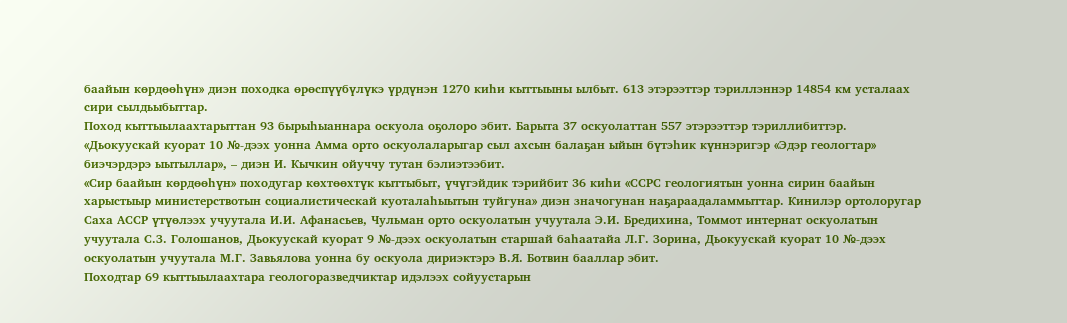баайын көрдөөһүн» диэн походка өрөспүүбүлүкэ үрдүнэн 1270 киһи кыттыыны ылбыт. 613 этэрээттэр тэриллэннэр 14854 км усталаах сири сылдьыбыттар.
Поход кыттыылаахтарыттан 93 бырыһыаннара оскуола оҕолоро эбит. Барыта 37 оскуолаттан 557 этэрээттэр тэриллибиттэр.
«Дьокуускай куорат 10 №-дээх уонна Амма орто оскуолаларыгар сыл ахсын балаҕан ыйын бүтэһик күннэригэр «Эдэр геологтар» биэчэрдэрэ ыытыллар», – диэн И. Кычкин ойуччу тутан бэлиэтээбит.
«Сир баайын көрдөөһүн» походугар көхтөөхтүк кыттыбыт, үчүгэйдик тэрийбит 36 киһи «ССРС геологиятын уонна сирин баайын харыстыыр министерствотын социалистическай куоталаһыытын туйгуна» диэн значогунан наҕараадаламмыттар. Кинилэр ортолоругар Саха АССР үтүөлээх учуутала И.И. Афанасьев, Чульман орто оскуолатын учуутала Э.И. Бредихина, Томмот интернат оскуолатын учуутала С.З. Голошанов, Дьокуускай куорат 9 №-дээх оскуолатын старшай баһаатайа Л.Г. Зорина, Дьокуускай куорат 10 №-дээх оскуолатын учуутала М.Г. Завьялова уонна бу оскуола дириэктэрэ В.Я. Ботвин бааллар эбит.
Походтар 69 кыттыылаахтара геологоразведчиктар идэлээх сойуустарын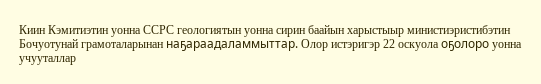Киин Кэмитиэтин уонна ССРС геологиятын уонна сирин баайын харыстыыр министиэристибэтин Бочуотунай грамоталарынан наҕараадаламмыттар. Олор истэригэр 22 оскуола оҕолоро уонна учууталлар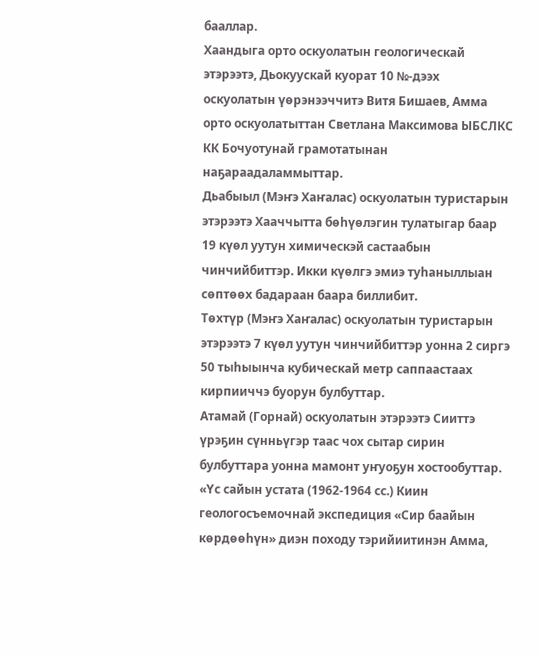бааллар.
Хаандыга орто оскуолатын геологическай этэрээтэ, Дьокуускай куорат 10 №-дээх оскуолатын үөрэнээччитэ Витя Бишаев, Амма орто оскуолатыттан Светлана Максимова ЫБСЛКС КК Бочуотунай грамотатынан наҕараадаламмыттар.
Дьабыыл (Мэҥэ Хаҥалас) оскуолатын туристарын этэрээтэ Хааччытта бөһүөлэгин тулатыгар баар 19 күөл уутун химическэй састаабын чинчийбиттэр. Икки күөлгэ эмиэ туһаныллыан сөптөөх бадараан баара биллибит.
Төхтүр (Мэҥэ Хаҥалас) оскуолатын туристарын этэрээтэ 7 күөл уутун чинчийбиттэр уонна 2 сиргэ 50 тыһыынча кубическай метр саппаастаах кирпииччэ буорун булбуттар.
Атамай (Горнай) оскуолатын этэрээтэ Сииттэ үрэҕин сүнньүгэр таас чох сытар сирин булбуттара уонна мамонт уҥуоҕун хостообуттар.
«Үс сайын устата (1962-1964 сс.) Киин геологосъемочнай экспедиция «Сир баайын көрдөөһүн» диэн походу тэрийиитинэн Амма,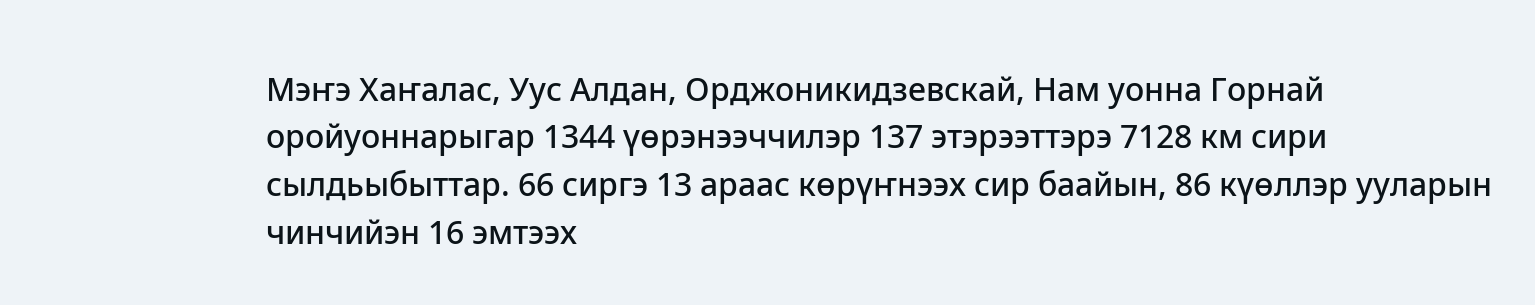Мэҥэ Хаҥалас, Уус Алдан, Орджоникидзевскай, Нам уонна Горнай оройуоннарыгар 1344 үөрэнээччилэр 137 этэрээттэрэ 7128 км сири сылдьыбыттар. 66 сиргэ 13 араас көрүҥнээх сир баайын, 86 күөллэр ууларын чинчийэн 16 эмтээх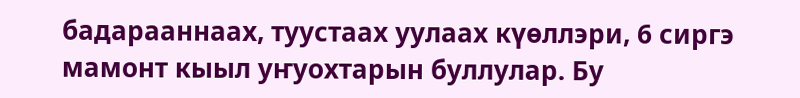бадарааннаах, туустаах уулаах күөллэри, 6 сиргэ мамонт кыыл уҥуохтарын буллулар. Бу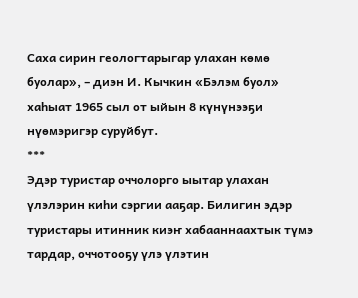Саха сирин геологтарыгар улахан көмө буолар», – диэн И. Кычкин «Бэлэм буол» хаһыат 1965 сыл от ыйын 8 күнүнээҕи нүөмэригэр суруйбут.
***
Эдэр туристар оччолорго ыытар улахан үлэлэрин киһи сэргии ааҕар. Билигин эдэр туристары итинник киэҥ хабааннаахтык түмэ тардар, оччотооҕу үлэ үлэтин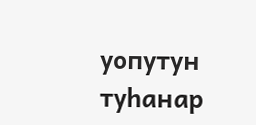уопутун туһанар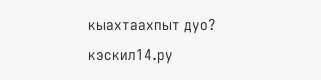кыахтаахпыт дуо?
кэскил14.ру